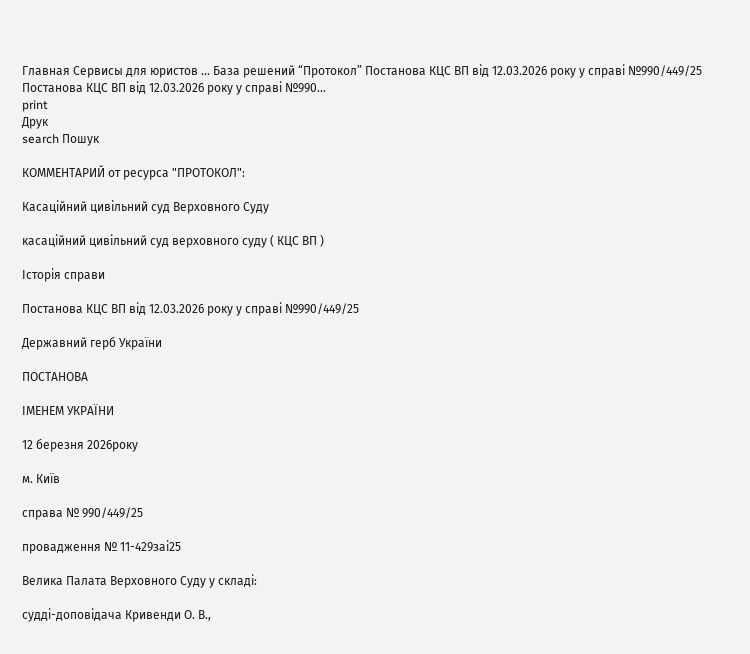Главная Сервисы для юристов ... База решений “Протокол” Постанова КЦС ВП від 12.03.2026 року у справі №990/449/25 Постанова КЦС ВП від 12.03.2026 року у справі №990...
print
Друк
search Пошук

КОММЕНТАРИЙ от ресурса "ПРОТОКОЛ":

Касаційний цивільний суд Верховного Суду

касаційний цивільний суд верховного суду ( КЦС ВП )

Історія справи

Постанова КЦС ВП від 12.03.2026 року у справі №990/449/25

Державний герб України

ПОСТАНОВА

ІМЕНЕМ УКРАЇНИ

12 березня 2026року

м. Київ

справа № 990/449/25

провадження № 11-429заі25

Велика Палата Верховного Суду у складі:

судді-доповідача Кривенди О. В.,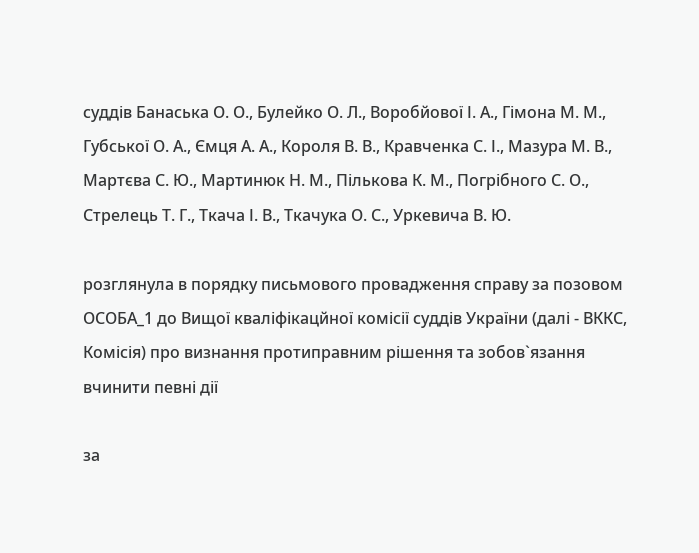суддів Банаська О. О., Булейко О. Л., Воробйової І. А., Гімона М. М., Губської О. А., Ємця А. А., Короля В. В., Кравченка С. І., Мазура М. В., Мартєва С. Ю., Мартинюк Н. М., Пількова К. М., Погрібного С. О., Стрелець Т. Г., Ткача І. В., Ткачука О. С., Уркевича В. Ю.

розглянула в порядку письмового провадження справу за позовом ОСОБА_1 до Вищої кваліфікацйної комісії суддів України (далі - ВККС, Комісія) про визнання протиправним рішення та зобов`язання вчинити певні дії

за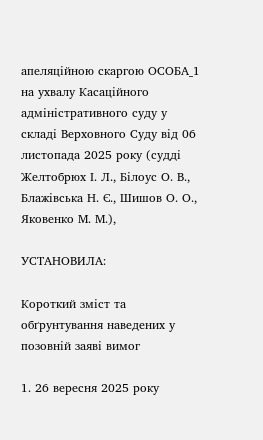апеляційною скаргою ОСОБА_1 на ухвалу Касаційного адміністративного суду у складі Верховного Суду від 06 листопада 2025 року (судді Желтобрюх І. Л., Білоус О. В., Блажівська Н. Є., Шишов О. О., Яковенко М. М.),

УСТАНОВИЛА:

Короткий зміст та обґрунтування наведених у позовній заяві вимог

1. 26 вересня 2025 року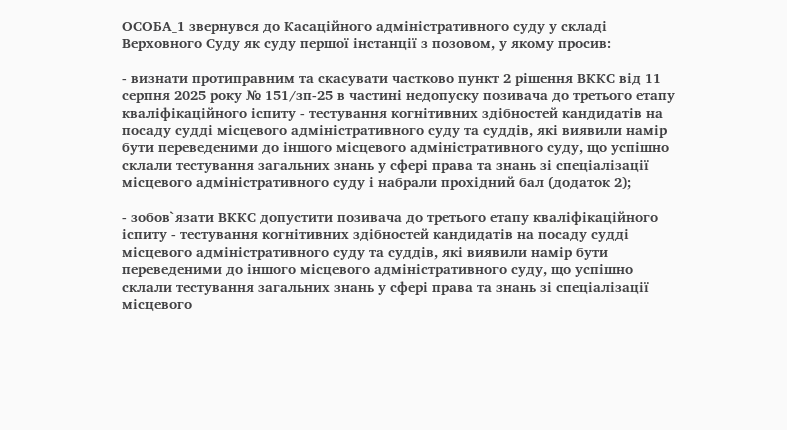ОСОБА_1 звернувся до Касаційного адміністративного суду у складі Верховного Суду як суду першої інстанції з позовом, у якому просив:

- визнати протиправним та скасувати частково пункт 2 рішення ВККС від 11 серпня 2025 року № 151/зп-25 в частині недопуску позивача до третього етапу кваліфікаційного іспиту - тестування когнітивних здібностей кандидатів на посаду судді місцевого адміністративного суду та суддів, які виявили намір бути переведеними до іншого місцевого адміністративного суду, що успішно склали тестування загальних знань у сфері права та знань зі спеціалізації місцевого адміністративного суду і набрали прохідний бал (додаток 2);

- зобов`язати ВККС допустити позивача до третього етапу кваліфікаційного іспиту - тестування когнітивних здібностей кандидатів на посаду судді місцевого адміністративного суду та суддів, які виявили намір бути переведеними до іншого місцевого адміністративного суду, що успішно склали тестування загальних знань у сфері права та знань зі спеціалізації місцевого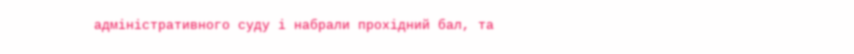адміністративного суду і набрали прохідний бал, та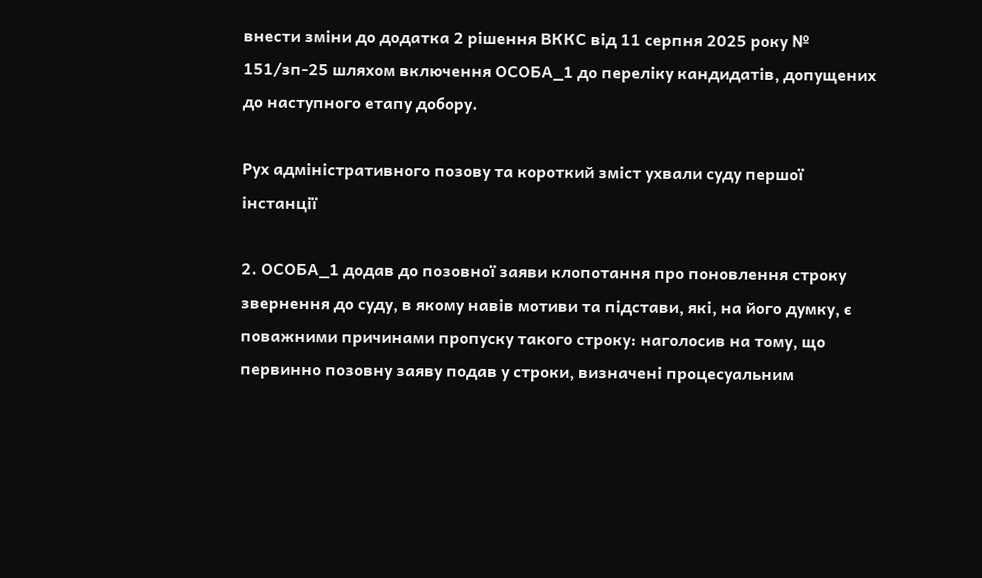внести зміни до додатка 2 рішення ВККС від 11 серпня 2025 року № 151/зп-25 шляхом включення ОСОБА_1 до переліку кандидатів, допущених до наступного етапу добору.

Рух адміністративного позову та короткий зміст ухвали суду першої інстанції

2. ОСОБА_1 додав до позовної заяви клопотання про поновлення строку звернення до суду, в якому навів мотиви та підстави, які, на його думку, є поважними причинами пропуску такого строку: наголосив на тому, що первинно позовну заяву подав у строки, визначені процесуальним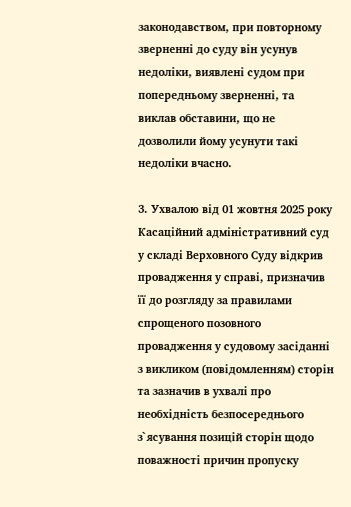законодавством, при повторному зверненні до суду він усунув недоліки, виявлені судом при попередньому зверненні, та виклав обставини, що не дозволили йому усунути такі недоліки вчасно.

3. Ухвалою від 01 жовтня 2025 року Касаційний адміністративний суд у складі Верховного Суду відкрив провадження у справі, призначив її до розгляду за правилами спрощеного позовного провадження у судовому засіданні з викликом (повідомленням) сторін та зазначив в ухвалі про необхідність безпосереднього з`ясування позицій сторін щодо поважності причин пропуску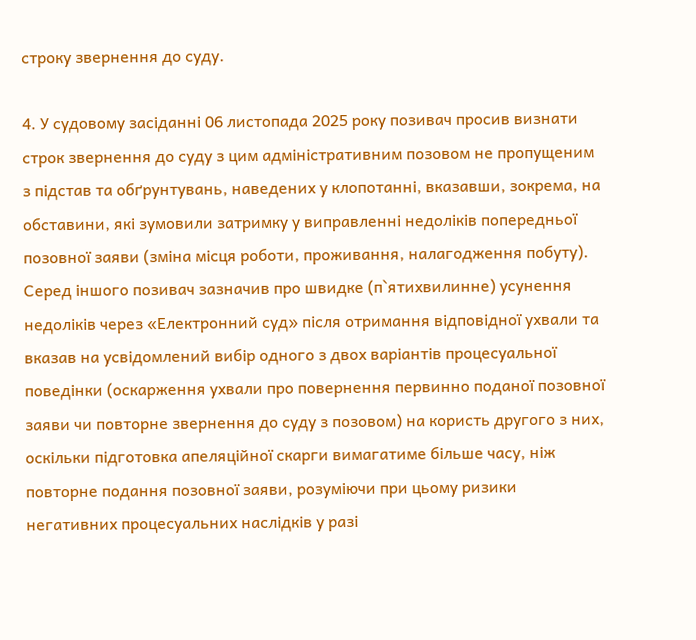строку звернення до суду.

4. У судовому засіданні 06 листопада 2025 року позивач просив визнати строк звернення до суду з цим адміністративним позовом не пропущеним з підстав та обґрунтувань, наведених у клопотанні, вказавши, зокрема, на обставини, які зумовили затримку у виправленні недоліків попередньої позовної заяви (зміна місця роботи, проживання, налагодження побуту). Серед іншого позивач зазначив про швидке (п`ятихвилинне) усунення недоліків через «Електронний суд» після отримання відповідної ухвали та вказав на усвідомлений вибір одного з двох варіантів процесуальної поведінки (оскарження ухвали про повернення первинно поданої позовної заяви чи повторне звернення до суду з позовом) на користь другого з них, оскільки підготовка апеляційної скарги вимагатиме більше часу, ніж повторне подання позовної заяви, розуміючи при цьому ризики негативних процесуальних наслідків у разі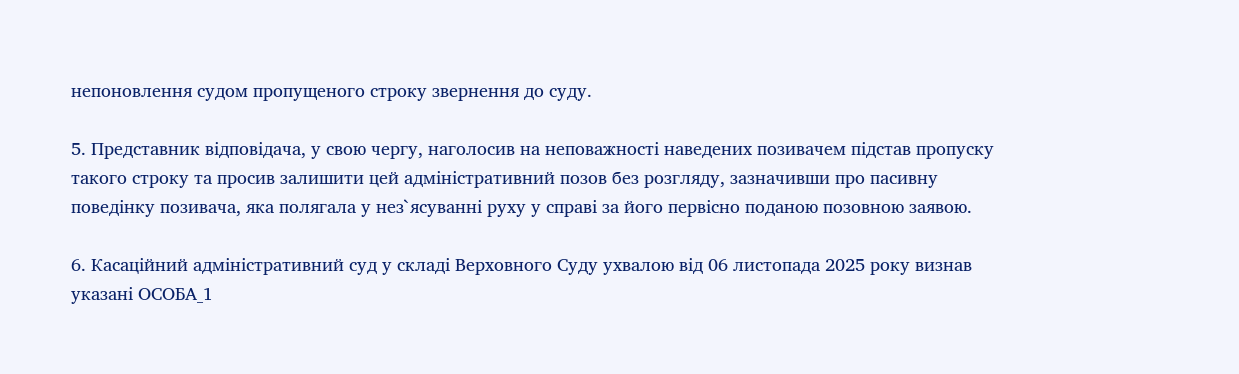непоновлення судом пропущеного строку звернення до суду.

5. Представник відповідача, у свою чергу, наголосив на неповажності наведених позивачем підстав пропуску такого строку та просив залишити цей адміністративний позов без розгляду, зазначивши про пасивну поведінку позивача, яка полягала у нез`ясуванні руху у справі за його первісно поданою позовною заявою.

6. Касаційний адміністративний суд у складі Верховного Суду ухвалою від 06 листопада 2025 року визнав указані ОСОБА_1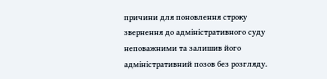причини для поновлення строку звернення до адміністративного суду неповажними та залишив його адміністративний позов без розгляду.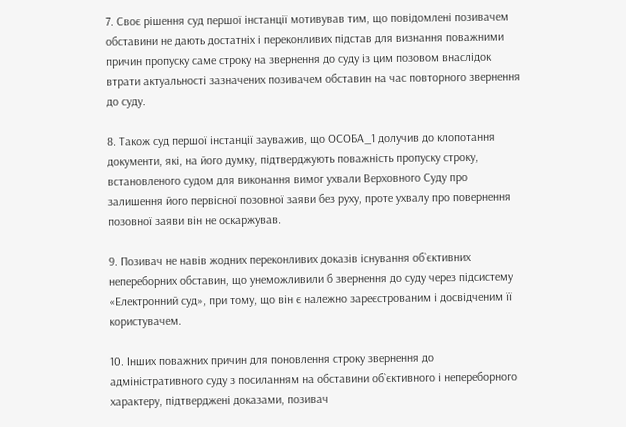7. Своє рішення суд першої інстанції мотивував тим, що повідомлені позивачем обставини не дають достатніх і переконливих підстав для визнання поважними причин пропуску саме строку на звернення до суду із цим позовом внаслідок втрати актуальності зазначених позивачем обставин на час повторного звернення до суду.

8. Також суд першої інстанції зауважив, що ОСОБА_1 долучив до клопотання документи, які, на його думку, підтверджують поважність пропуску строку, встановленого судом для виконання вимог ухвали Верховного Суду про залишення його первісної позовної заяви без руху, проте ухвалу про повернення позовної заяви він не оскаржував.

9. Позивач не навів жодних переконливих доказів існування об`єктивних непереборних обставин, що унеможливили б звернення до суду через підсистему «Електронний суд», при тому, що він є належно зареєстрованим і досвідченим її користувачем.

10. Інших поважних причин для поновлення строку звернення до адміністративного суду з посиланням на обставини об`єктивного і непереборного характеру, підтверджені доказами, позивач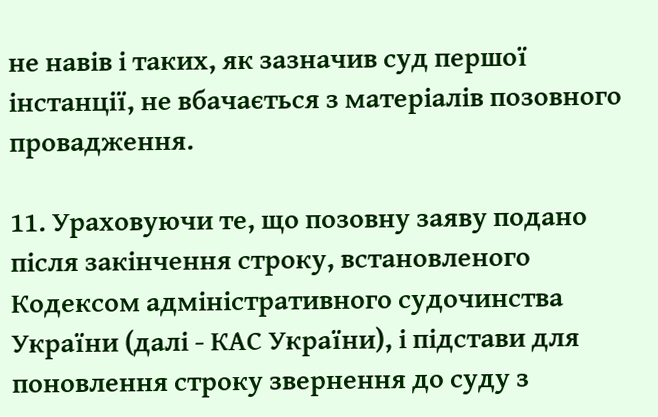не навів і таких, як зазначив суд першої інстанції, не вбачається з матеріалів позовного провадження.

11. Ураховуючи те, що позовну заяву подано після закінчення строку, встановленого Кодексом адміністративного судочинства України (далі - КАС України), і підстави для поновлення строку звернення до суду з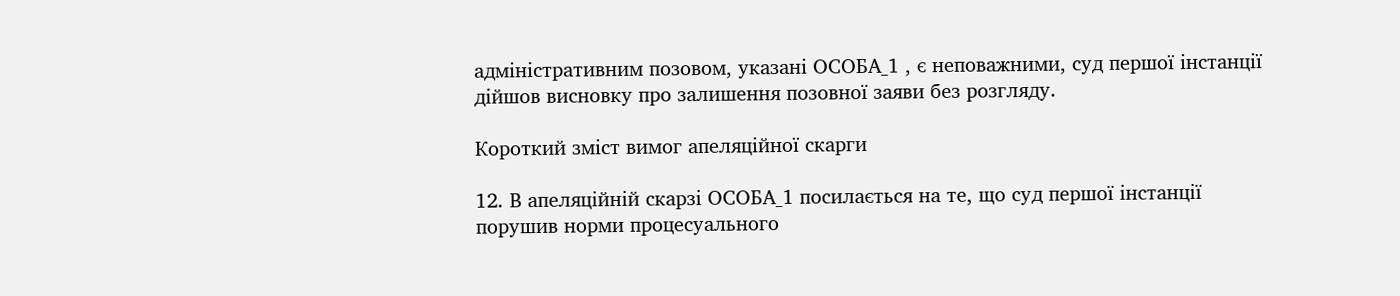адміністративним позовом, указані ОСОБА_1 , є неповажними, суд першої інстанції дійшов висновку про залишення позовної заяви без розгляду.

Короткий зміст вимог апеляційної скарги

12. В апеляційній скарзі ОСОБА_1 посилається на те, що суд першої інстанції порушив норми процесуального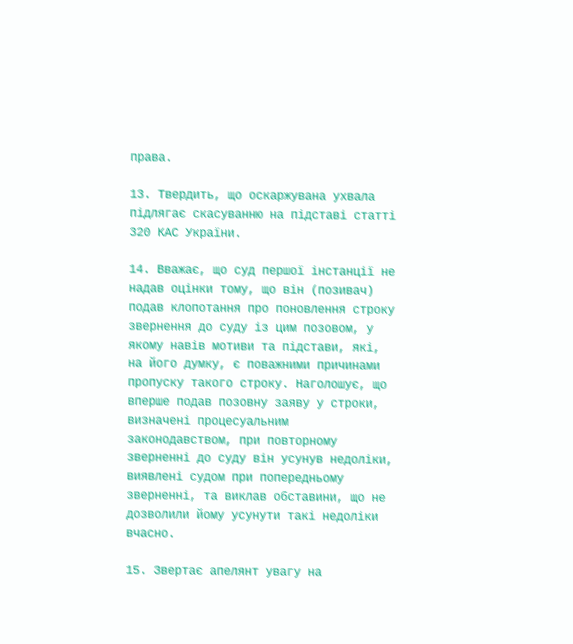права.

13. Твердить, що оскаржувана ухвала підлягає скасуванню на підставі статті 320 КАС України.

14. Вважає, що суд першої інстанції не надав оцінки тому, що він (позивач) подав клопотання про поновлення строку звернення до суду із цим позовом, у якому навів мотиви та підстави, які, на його думку, є поважними причинами пропуску такого строку. Наголошує, що вперше подав позовну заяву у строки, визначені процесуальним законодавством, при повторному зверненні до суду він усунув недоліки, виявлені судом при попередньому зверненні, та виклав обставини, що не дозволили йому усунути такі недоліки вчасно.

15. Звертає апелянт увагу на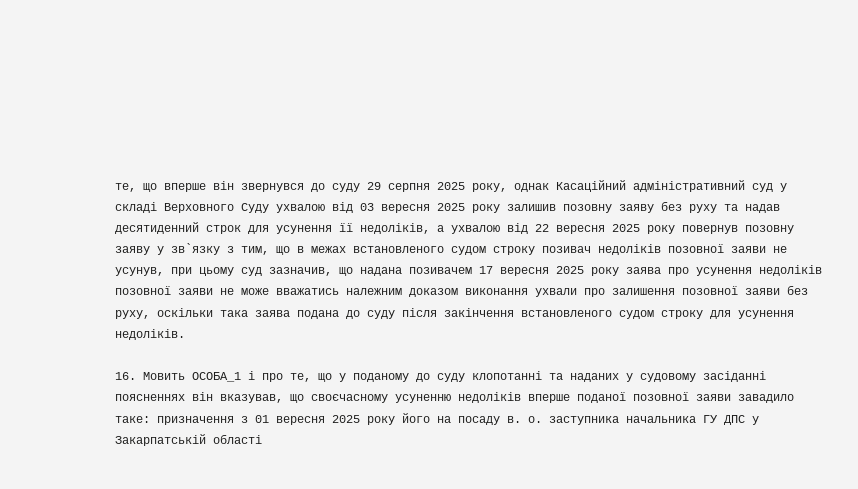те, що вперше він звернувся до суду 29 серпня 2025 року, однак Касаційний адміністративний суд у складі Верховного Суду ухвалою від 03 вересня 2025 року залишив позовну заяву без руху та надав десятиденний строк для усунення її недоліків, а ухвалою від 22 вересня 2025 року повернув позовну заяву у зв`язку з тим, що в межах встановленого судом строку позивач недоліків позовної заяви не усунув, при цьому суд зазначив, що надана позивачем 17 вересня 2025 року заява про усунення недоліків позовної заяви не може вважатись належним доказом виконання ухвали про залишення позовної заяви без руху, оскільки така заява подана до суду після закінчення встановленого судом строку для усунення недоліків.

16. Мовить ОСОБА_1 і про те, що у поданому до суду клопотанні та наданих у судовому засіданні поясненнях він вказував, що своєчасному усуненню недоліків вперше поданої позовної заяви завадило таке: призначення з 01 вересня 2025 року його на посаду в. о. заступника начальника ГУ ДПС у Закарпатській області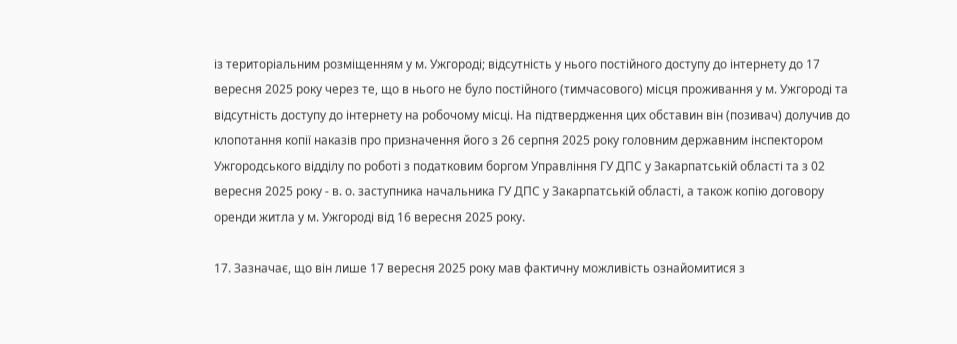із територіальним розміщенням у м. Ужгороді; відсутність у нього постійного доступу до інтернету до 17 вересня 2025 року через те, що в нього не було постійного (тимчасового) місця проживання у м. Ужгороді та відсутність доступу до інтернету на робочому місці. На підтвердження цих обставин він (позивач) долучив до клопотання копії наказів про призначення його з 26 серпня 2025 року головним державним інспектором Ужгородського відділу по роботі з податковим боргом Управління ГУ ДПС у Закарпатській області та з 02 вересня 2025 року - в. о. заступника начальника ГУ ДПС у Закарпатській області, а також копію договору оренди житла у м. Ужгороді від 16 вересня 2025 року.

17. Зазначає, що він лише 17 вересня 2025 року мав фактичну можливість ознайомитися з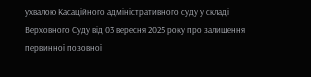ухвалою Касаційного адміністративного суду у складі Верховного Суду від 03 вересня 2025 року про залишення первинної позовної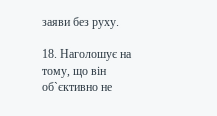заяви без руху.

18. Наголошує на тому, що він об`єктивно не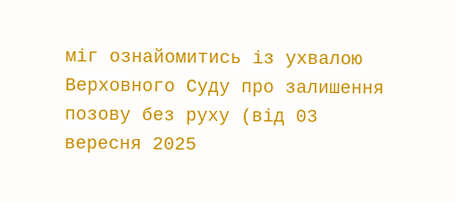міг ознайомитись із ухвалою Верховного Суду про залишення позову без руху (від 03 вересня 2025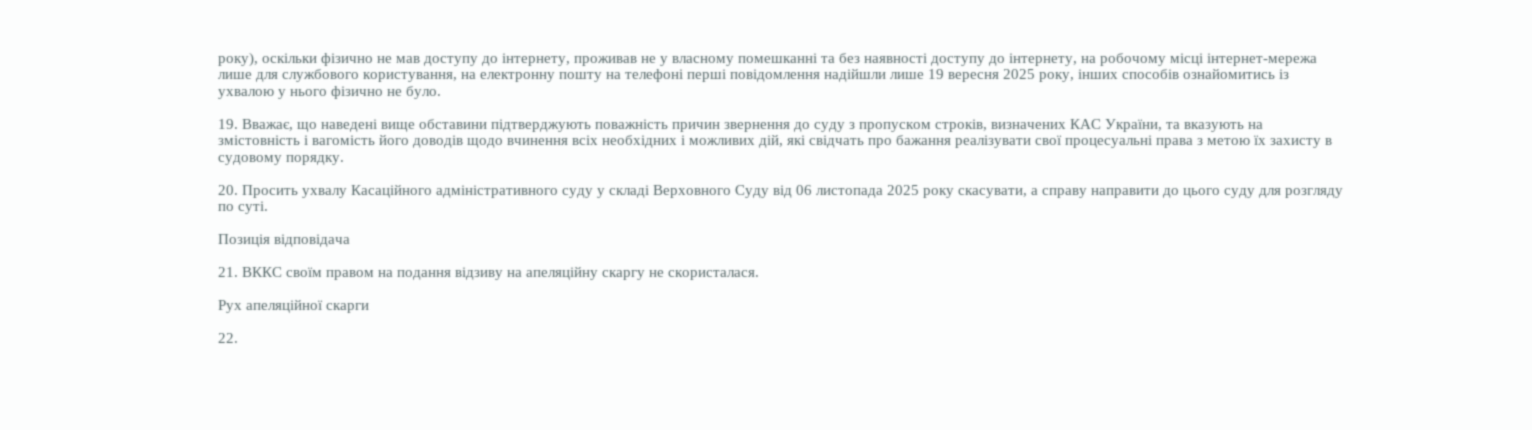року), оскільки фізично не мав доступу до інтернету, проживав не у власному помешканні та без наявності доступу до інтернету, на робочому місці інтернет-мережа лише для службового користування, на електронну пошту на телефоні перші повідомлення надійшли лише 19 вересня 2025 року, інших способів ознайомитись із ухвалою у нього фізично не було.

19. Вважає, що наведені вище обставини підтверджують поважність причин звернення до суду з пропуском строків, визначених КАС України, та вказують на змістовність і вагомість його доводів щодо вчинення всіх необхідних і можливих дій, які свідчать про бажання реалізувати свої процесуальні права з метою їх захисту в судовому порядку.

20. Просить ухвалу Касаційного адміністративного суду у складі Верховного Суду від 06 листопада 2025 року скасувати, а справу направити до цього суду для розгляду по суті.

Позиція відповідача

21. ВККС своїм правом на подання відзиву на апеляційну скаргу не скористалася.

Рух апеляційної скарги

22.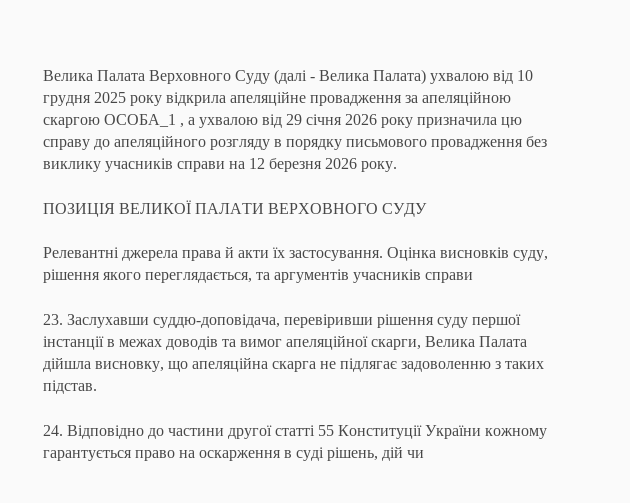Велика Палата Верховного Суду (далі - Велика Палата) ухвалою від 10 грудня 2025 року відкрила апеляційне провадження за апеляційною скаргою ОСОБА_1 , а ухвалою від 29 січня 2026 року призначила цю справу до апеляційного розгляду в порядку письмового провадження без виклику учасників справи на 12 березня 2026 року.

ПОЗИЦІЯ ВЕЛИКОЇ ПАЛАТИ ВЕРХОВНОГО СУДУ

Релевантні джерела права й акти їх застосування. Оцінка висновків суду, рішення якого переглядається, та аргументів учасників справи

23. Заслухавши суддю-доповідача, перевіривши рішення суду першої інстанції в межах доводів та вимог апеляційної скарги, Велика Палата дійшла висновку, що апеляційна скарга не підлягає задоволенню з таких підстав.

24. Відповідно до частини другої статті 55 Конституції України кожному гарантується право на оскарження в суді рішень, дій чи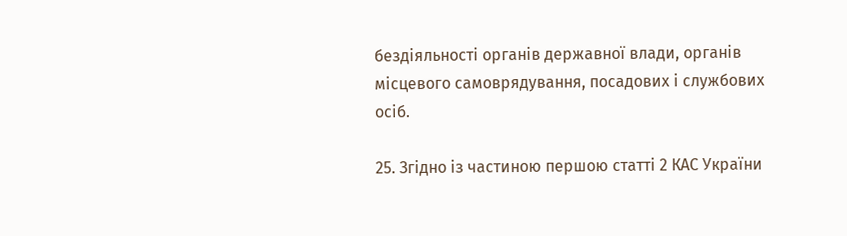бездіяльності органів державної влади, органів місцевого самоврядування, посадових і службових осіб.

25. Згідно із частиною першою статті 2 КАС України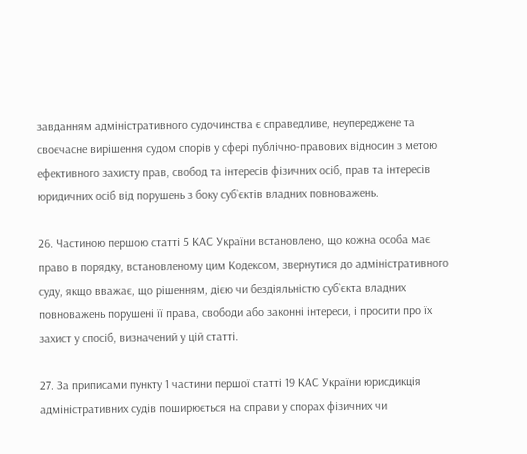завданням адміністративного судочинства є справедливе, неупереджене та своєчасне вирішення судом спорів у сфері публічно-правових відносин з метою ефективного захисту прав, свобод та інтересів фізичних осіб, прав та інтересів юридичних осіб від порушень з боку суб`єктів владних повноважень.

26. Частиною першою статті 5 КАС України встановлено, що кожна особа має право в порядку, встановленому цим Кодексом, звернутися до адміністративного суду, якщо вважає, що рішенням, дією чи бездіяльністю суб`єкта владних повноважень порушені її права, свободи або законні інтереси, і просити про їх захист у спосіб, визначений у цій статті.

27. За приписами пункту 1 частини першої статті 19 КАС України юрисдикція адміністративних судів поширюється на справи у спорах фізичних чи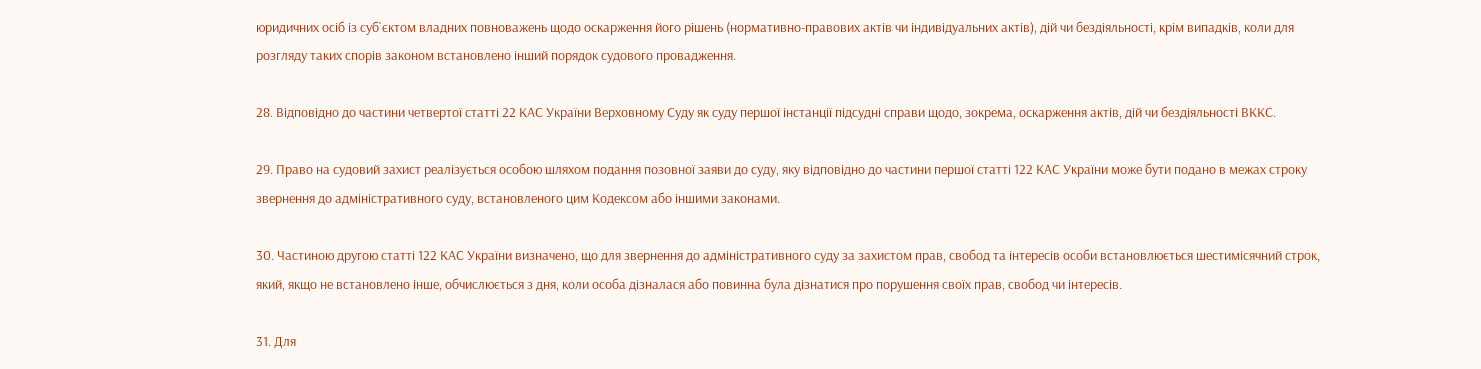юридичних осіб із суб`єктом владних повноважень щодо оскарження його рішень (нормативно-правових актів чи індивідуальних актів), дій чи бездіяльності, крім випадків, коли для розгляду таких спорів законом встановлено інший порядок судового провадження.

28. Відповідно до частини четвертої статті 22 КАС України Верховному Суду як суду першої інстанції підсудні справи щодо, зокрема, оскарження актів, дій чи бездіяльності ВККС.

29. Право на судовий захист реалізується особою шляхом подання позовної заяви до суду, яку відповідно до частини першої статті 122 КАС України може бути подано в межах строку звернення до адміністративного суду, встановленого цим Кодексом або іншими законами.

30. Частиною другою статті 122 КАС України визначено, що для звернення до адміністративного суду за захистом прав, свобод та інтересів особи встановлюється шестимісячний строк, який, якщо не встановлено інше, обчислюється з дня, коли особа дізналася або повинна була дізнатися про порушення своїх прав, свобод чи інтересів.

31. Для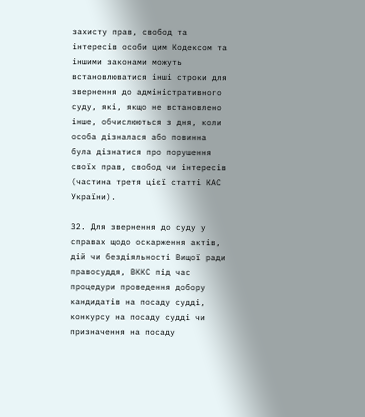захисту прав, свобод та інтересів особи цим Кодексом та іншими законами можуть встановлюватися інші строки для звернення до адміністративного суду, які, якщо не встановлено інше, обчислюються з дня, коли особа дізналася або повинна була дізнатися про порушення своїх прав, свобод чи інтересів (частина третя цієї статті КАС України).

32. Для звернення до суду у справах щодо оскарження актів, дій чи бездіяльності Вищої ради правосуддя, ВККС під час процедури проведення добору кандидатів на посаду судді, конкурсу на посаду судді чи призначення на посаду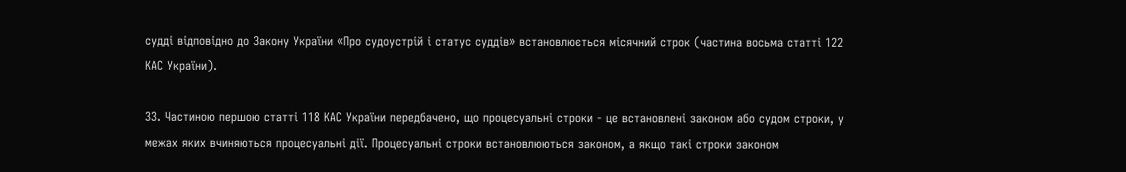судді відповідно до Закону України «Про судоустрій і статус суддів» встановлюється місячний строк (частина восьма статті 122 КАС України).

33. Частиною першою статті 118 КАС України передбачено, що процесуальні строки - це встановлені законом або судом строки, у межах яких вчиняються процесуальні дії. Процесуальні строки встановлюються законом, а якщо такі строки законом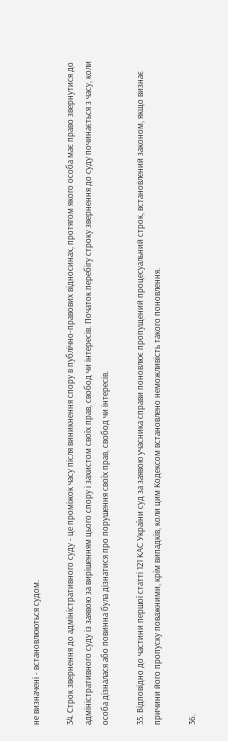не визначені - встановлюються судом.

34. Строк звернення до адміністративного суду - це проміжок часу після виникнення спору в публічно-правових відносинах, протягом якого особа має право звернутися до адміністративного суду із заявою за вирішенням цього спору і захистом своїх прав, свобод чи інтересів. Початок перебігу строку звернення до суду починається з часу, коли особа дізналася або повинна була дізнатися про порушення своїх прав, свобод чи інтересів.

35. Відповідно до частини першої статті 121 КАС України суд за заявою учасника справи поновлює пропущений процесуальний строк, встановлений законом, якщо визнає причини його пропуску поважними, крім випадків, коли цим Кодексом встановлено неможливість такого поновлення.

36.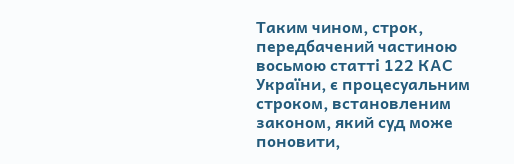Таким чином, строк, передбачений частиною восьмою статті 122 КАС України, є процесуальним строком, встановленим законом, який суд може поновити,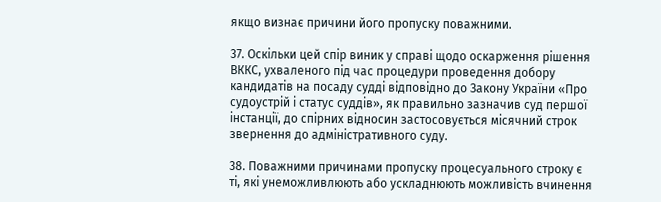якщо визнає причини його пропуску поважними.

37. Оскільки цей спір виник у справі щодо оскарження рішення ВККС, ухваленого під час процедури проведення добору кандидатів на посаду судді відповідно до Закону України «Про судоустрій і статус суддів», як правильно зазначив суд першої інстанції, до спірних відносин застосовується місячний строк звернення до адміністративного суду.

38. Поважними причинами пропуску процесуального строку є ті, які унеможливлюють або ускладнюють можливість вчинення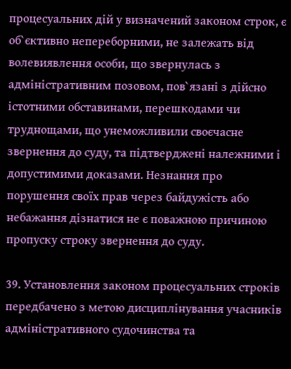процесуальних дій у визначений законом строк, є об`єктивно непереборними, не залежать від волевиявлення особи, що звернулась з адміністративним позовом, пов`язані з дійсно істотними обставинами, перешкодами чи труднощами, що унеможливили своєчасне звернення до суду, та підтверджені належними і допустимими доказами. Незнання про порушення своїх прав через байдужість або небажання дізнатися не є поважною причиною пропуску строку звернення до суду.

39. Установлення законом процесуальних строків передбачено з метою дисциплінування учасників адміністративного судочинства та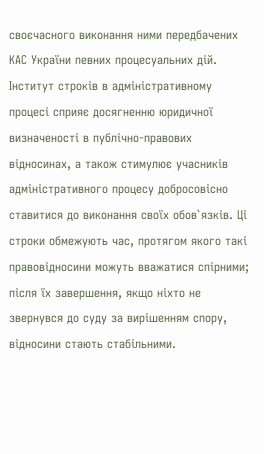своєчасного виконання ними передбачених КАС України певних процесуальних дій. Інститут строків в адміністративному процесі сприяє досягненню юридичної визначеності в публічно-правових відносинах, а також стимулює учасників адміністративного процесу добросовісно ставитися до виконання своїх обов`язків. Ці строки обмежують час, протягом якого такі правовідносини можуть вважатися спірними; після їх завершення, якщо ніхто не звернувся до суду за вирішенням спору, відносини стають стабільними.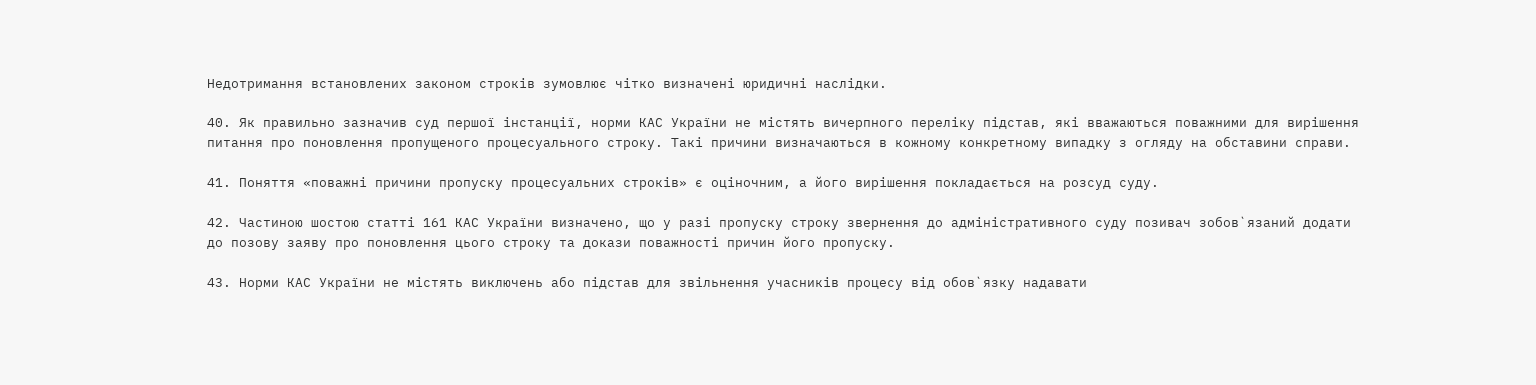Недотримання встановлених законом строків зумовлює чітко визначені юридичні наслідки.

40. Як правильно зазначив суд першої інстанції, норми КАС України не містять вичерпного переліку підстав, які вважаються поважними для вирішення питання про поновлення пропущеного процесуального строку. Такі причини визначаються в кожному конкретному випадку з огляду на обставини справи.

41. Поняття «поважні причини пропуску процесуальних строків» є оціночним, а його вирішення покладається на розсуд суду.

42. Частиною шостою статті 161 КАС України визначено, що у разі пропуску строку звернення до адміністративного суду позивач зобов`язаний додати до позову заяву про поновлення цього строку та докази поважності причин його пропуску.

43. Норми КАС України не містять виключень або підстав для звільнення учасників процесу від обов`язку надавати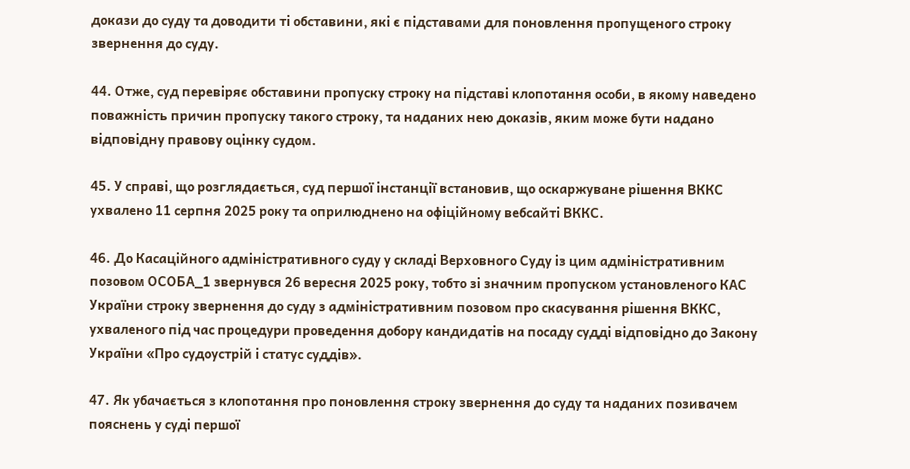докази до суду та доводити ті обставини, які є підставами для поновлення пропущеного строку звернення до суду.

44. Отже, суд перевіряє обставини пропуску строку на підставі клопотання особи, в якому наведено поважність причин пропуску такого строку, та наданих нею доказів, яким може бути надано відповідну правову оцінку судом.

45. У справі, що розглядається, суд першої інстанції встановив, що оскаржуване рішення ВККС ухвалено 11 серпня 2025 року та оприлюднено на офіційному вебсайті ВККС.

46. До Касаційного адміністративного суду у складі Верховного Суду із цим адміністративним позовом ОСОБА_1 звернувся 26 вересня 2025 року, тобто зі значним пропуском установленого КАС України строку звернення до суду з адміністративним позовом про скасування рішення ВККС, ухваленого під час процедури проведення добору кандидатів на посаду судді відповідно до Закону України «Про судоустрій і статус суддів».

47. Як убачається з клопотання про поновлення строку звернення до суду та наданих позивачем пояснень у суді першої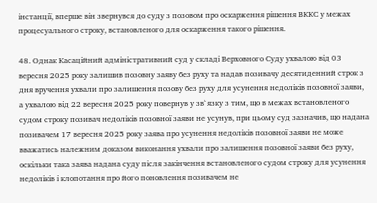інстанції, вперше він звернувся до суду з позовом про оскарження рішення ВККС у межах процесуального строку, встановленого для оскарження такого рішення.

48. Однак Касаційний адміністративний суд у складі Верховного Суду ухвалою від 03 вересня 2025 року залишив позовну заяву без руху та надав позивачу десятиденний строк з дня вручення ухвали про залишення позову без руху для усунення недоліків позовної заяви, а ухвалою від 22 вересня 2025 року повернув у зв`язку з тим, що в межах встановленого судом строку позивач недоліків позовної заяви не усунув, при цьому суд зазначив, що надана позивачем 17 вересня 2025 року заява про усунення недоліків позовної заяви не може вважатись належним доказом виконання ухвали про залишення позовної заяви без руху, оскільки така заява надана суду після закінчення встановленого судом строку для усунення недоліків і клопотання про його поновлення позивачем не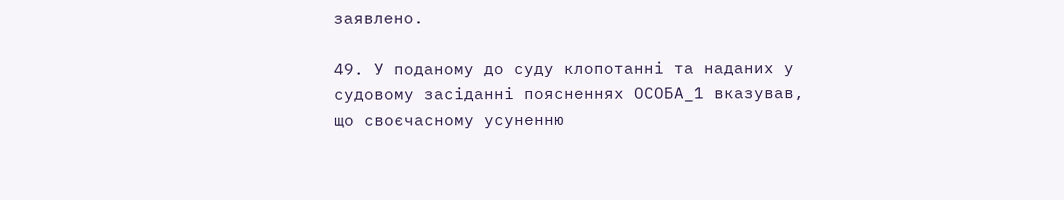заявлено.

49. У поданому до суду клопотанні та наданих у судовому засіданні поясненнях ОСОБА_1 вказував, що своєчасному усуненню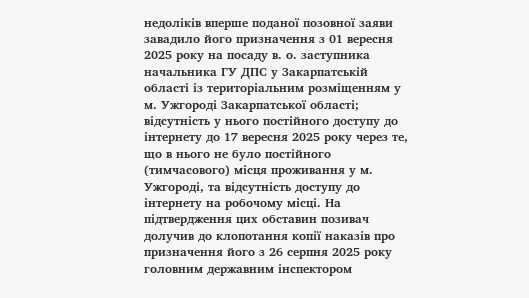недоліків вперше поданої позовної заяви завадило його призначення з 01 вересня 2025 року на посаду в. о. заступника начальника ГУ ДПС у Закарпатській області із територіальним розміщенням у м. Ужгороді Закарпатської області; відсутність у нього постійного доступу до інтернету до 17 вересня 2025 року через те, що в нього не було постійного (тимчасового) місця проживання у м. Ужгороді, та відсутність доступу до інтернету на робочому місці. На підтвердження цих обставин позивач долучив до клопотання копії наказів про призначення його з 26 серпня 2025 року головним державним інспектором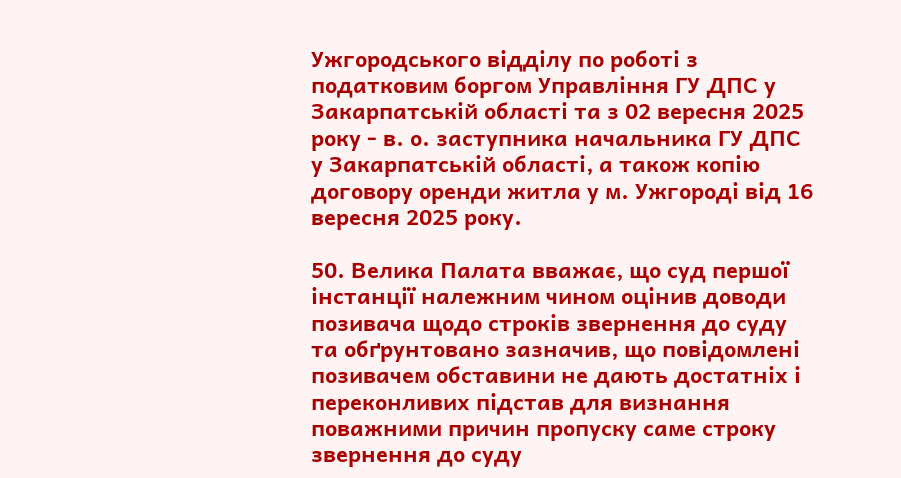Ужгородського відділу по роботі з податковим боргом Управління ГУ ДПС у Закарпатській області та з 02 вересня 2025 року - в. о. заступника начальника ГУ ДПС у Закарпатській області, а також копію договору оренди житла у м. Ужгороді від 16 вересня 2025 року.

50. Велика Палата вважає, що суд першої інстанції належним чином оцінив доводи позивача щодо строків звернення до суду та обґрунтовано зазначив, що повідомлені позивачем обставини не дають достатніх і переконливих підстав для визнання поважними причин пропуску саме строку звернення до суду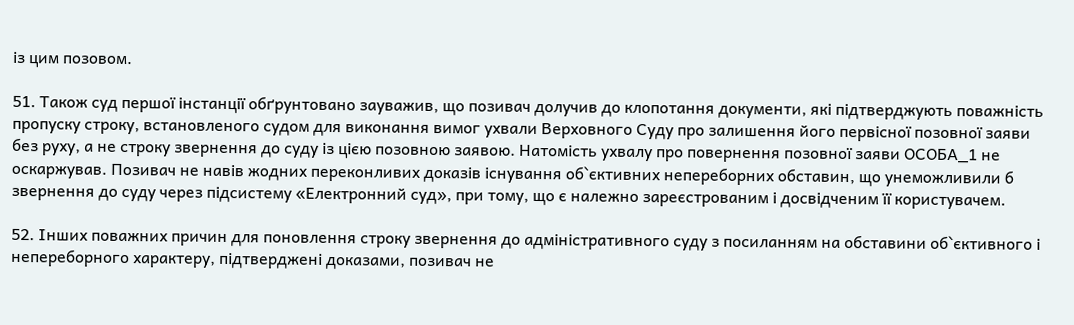із цим позовом.

51. Також суд першої інстанції обґрунтовано зауважив, що позивач долучив до клопотання документи, які підтверджують поважність пропуску строку, встановленого судом для виконання вимог ухвали Верховного Суду про залишення його первісної позовної заяви без руху, а не строку звернення до суду із цією позовною заявою. Натомість ухвалу про повернення позовної заяви ОСОБА_1 не оскаржував. Позивач не навів жодних переконливих доказів існування об`єктивних непереборних обставин, що унеможливили б звернення до суду через підсистему «Електронний суд», при тому, що є належно зареєстрованим і досвідченим її користувачем.

52. Інших поважних причин для поновлення строку звернення до адміністративного суду з посиланням на обставини об`єктивного і непереборного характеру, підтверджені доказами, позивач не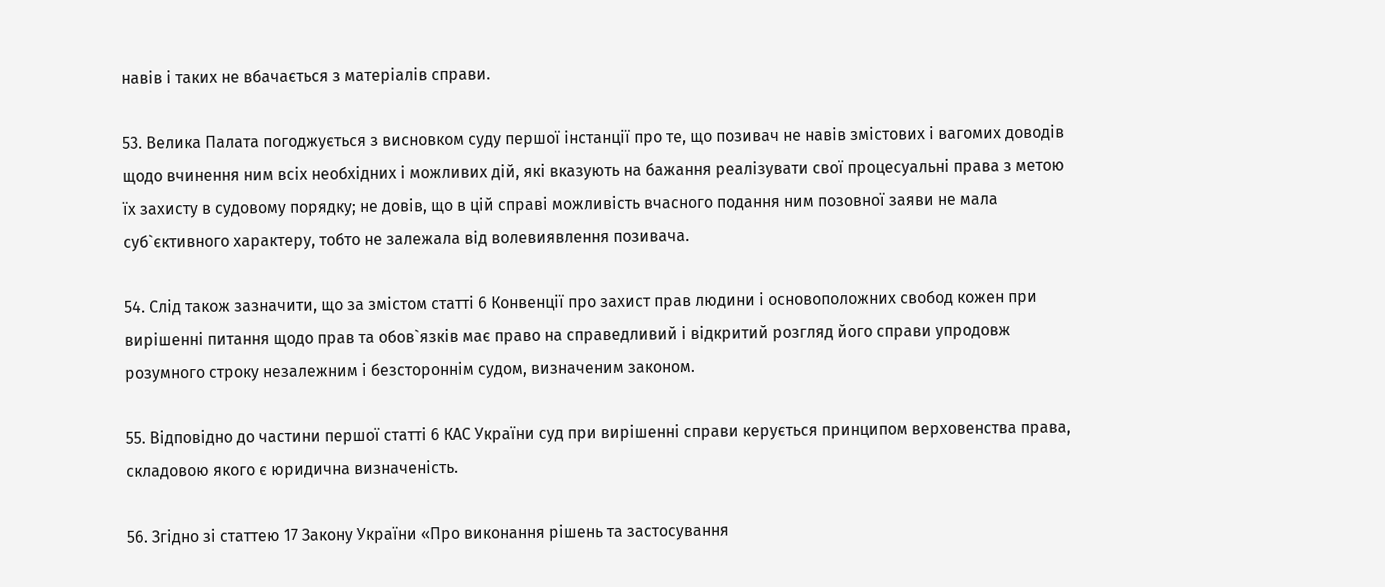навів і таких не вбачається з матеріалів справи.

53. Велика Палата погоджується з висновком суду першої інстанції про те, що позивач не навів змістових і вагомих доводів щодо вчинення ним всіх необхідних і можливих дій, які вказують на бажання реалізувати свої процесуальні права з метою їх захисту в судовому порядку; не довів, що в цій справі можливість вчасного подання ним позовної заяви не мала суб`єктивного характеру, тобто не залежала від волевиявлення позивача.

54. Слід також зазначити, що за змістом статті 6 Конвенції про захист прав людини і основоположних свобод кожен при вирішенні питання щодо прав та обов`язків має право на справедливий і відкритий розгляд його справи упродовж розумного строку незалежним і безстороннім судом, визначеним законом.

55. Відповідно до частини першої статті 6 КАС України суд при вирішенні справи керується принципом верховенства права, складовою якого є юридична визначеність.

56. Згідно зі статтею 17 Закону України «Про виконання рішень та застосування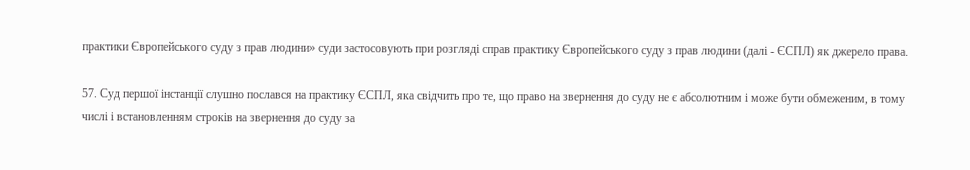практики Європейського суду з прав людини» суди застосовують при розгляді справ практику Європейського суду з прав людини (далі - ЄСПЛ) як джерело права.

57. Суд першої інстанції слушно послався на практику ЄСПЛ, яка свідчить про те, що право на звернення до суду не є абсолютним і може бути обмеженим, в тому числі і встановленням строків на звернення до суду за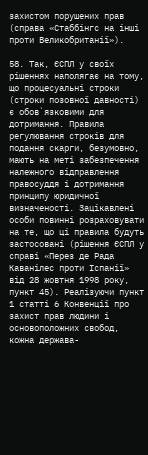захистом порушених прав (справа «Стаббінгс на інші проти Великобританії»).

58. Так, ЄСПЛ у своїх рішеннях наполягає на тому, що процесуальні строки (строки позовної давності) є обов`язковими для дотримання. Правила регулювання строків для подання скарги, безумовно, мають на меті забезпечення належного відправлення правосуддя і дотримання принципу юридичної визначеності. Зацікавлені особи повинні розраховувати на те, що ці правила будуть застосовані (рішення ЄСПЛ у справі «Перез де Рада Каванілес проти Іспанії» від 28 жовтня 1998 року, пункт 45). Реалізуючи пункт 1 статті 6 Конвенції про захист прав людини і основоположних свобод, кожна держава-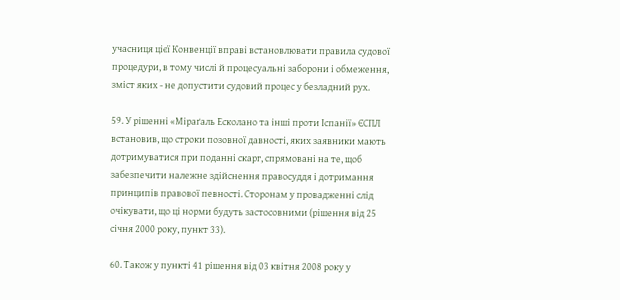учасниця цієї Конвенції вправі встановлювати правила судової процедури, в тому числі й процесуальні заборони і обмеження, зміст яких - не допустити судовий процес у безладний рух.

59. У рішенні «Міраґаль Есколано та інші проти Іспанії» ЄСПЛ встановив, що строки позовної давності, яких заявники мають дотримуватися при поданні скарг, спрямовані на те, щоб забезпечити належне здійснення правосуддя і дотримання принципів правової певності. Сторонам у провадженні слід очікувати, що ці норми будуть застосовними (рішення від 25 січня 2000 року, пункт 33).

60. Також у пункті 41 рішення від 03 квітня 2008 року у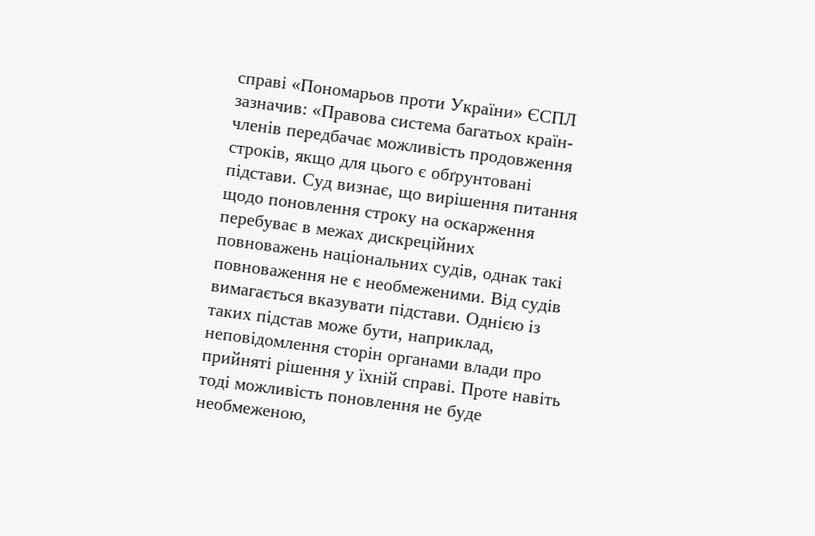справі «Пономарьов проти України» ЄСПЛ зазначив: «Правова система багатьох країн-членів передбачає можливість продовження строків, якщо для цього є обґрунтовані підстави. Суд визнає, що вирішення питання щодо поновлення строку на оскарження перебуває в межах дискреційних повноважень національних судів, однак такі повноваження не є необмеженими. Від судів вимагається вказувати підстави. Однією із таких підстав може бути, наприклад, неповідомлення сторін органами влади про прийняті рішення у їхній справі. Проте навіть тоді можливість поновлення не буде необмеженою,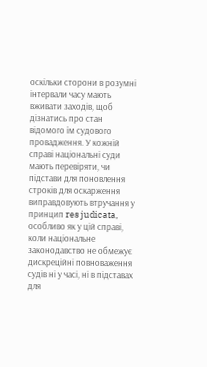оскільки сторони в розумні інтервали часу мають вживати заходів, щоб дізнатись про стан відомого їм судового провадження. У кожній справі національні суди мають перевіряти, чи підстави для поновлення строків для оскарження виправдовують втручання у принцип res judicata, особливо як у цій справі, коли національне законодавство не обмежує дискреційні повноваження судів ні у часі, ні в підставах для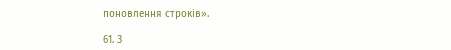поновлення строків».

61. З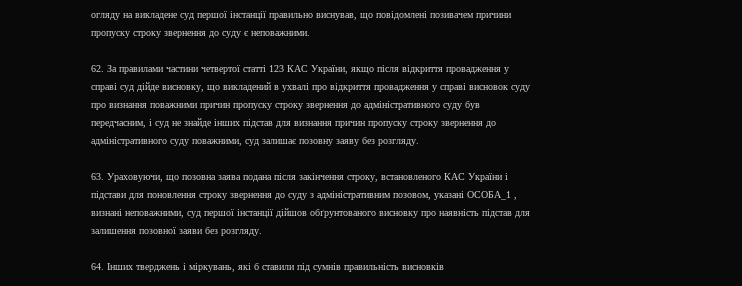огляду на викладене суд першої інстанції правильно виснував, що повідомлені позивачем причини пропуску строку звернення до суду є неповажними.

62. За правилами частини четвертої статті 123 КАС України, якщо після відкриття провадження у справі суд дійде висновку, що викладений в ухвалі про відкриття провадження у справі висновок суду про визнання поважними причин пропуску строку звернення до адміністративного суду був передчасним, і суд не знайде інших підстав для визнання причин пропуску строку звернення до адміністративного суду поважними, суд залишає позовну заяву без розгляду.

63. Ураховуючи, що позовна заява подана після закінчення строку, встановленого КАС України і підстави для поновлення строку звернення до суду з адміністративним позовом, указані ОСОБА_1 , визнані неповажними, суд першої інстанції дійшов обґрунтованого висновку про наявність підстав для залишення позовної заяви без розгляду.

64. Інших тверджень і міркувань, які б ставили під сумнів правильність висновків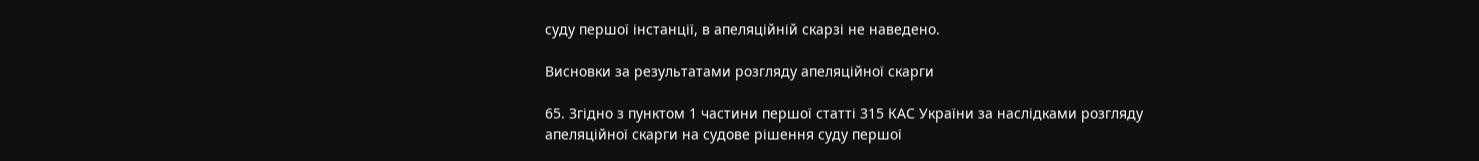суду першої інстанції, в апеляційній скарзі не наведено.

Висновки за результатами розгляду апеляційної скарги

65. Згідно з пунктом 1 частини першої статті 315 КАС України за наслідками розгляду апеляційної скарги на судове рішення суду першої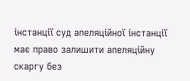інстанції суд апеляційної інстанції має право залишити апеляційну скаргу без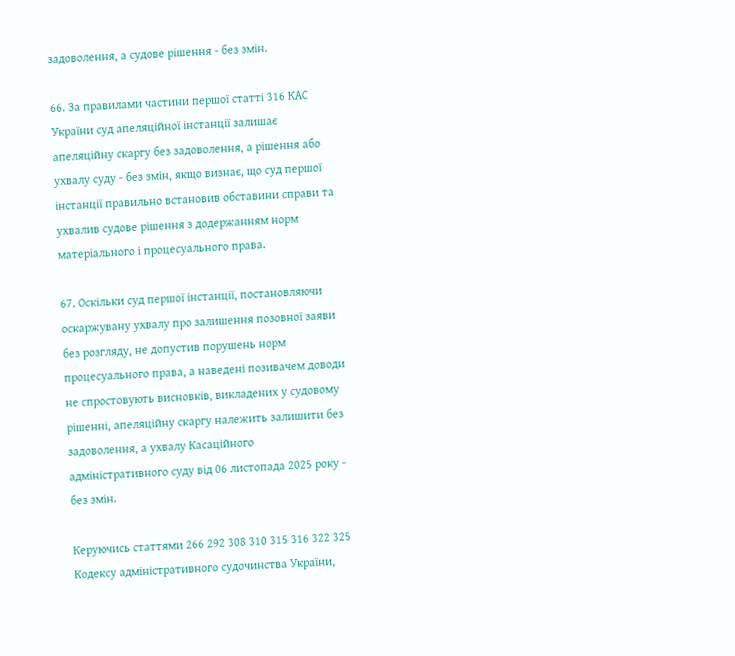задоволення, а судове рішення - без змін.

66. За правилами частини першої статті 316 КАС України суд апеляційної інстанції залишає апеляційну скаргу без задоволення, а рішення або ухвалу суду - без змін, якщо визнає, що суд першої інстанції правильно встановив обставини справи та ухвалив судове рішення з додержанням норм матеріального і процесуального права.

67. Оскільки суд першої інстанції, постановляючи оскаржувану ухвалу про залишення позовної заяви без розгляду, не допустив порушень норм процесуального права, а наведені позивачем доводи не спростовують висновків, викладених у судовому рішенні, апеляційну скаргу належить залишити без задоволення, а ухвалу Касаційного адміністративного суду від 06 листопада 2025 року - без змін.

Керуючись статтями 266 292 308 310 315 316 322 325 Кодексу адміністративного судочинства України,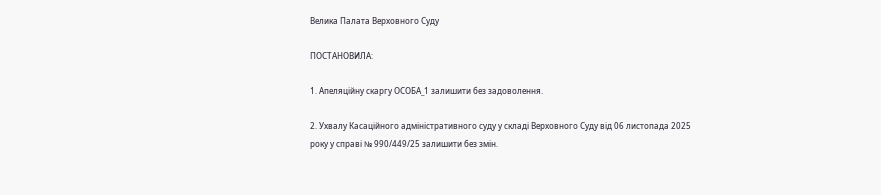Велика Палата Верховного Суду

ПОСТАНОВИЛА:

1. Апеляційну скаргу ОСОБА_1 залишити без задоволення.

2. Ухвалу Касаційного адміністративного суду у складі Верховного Суду від 06 листопада 2025 року у справі № 990/449/25 залишити без змін.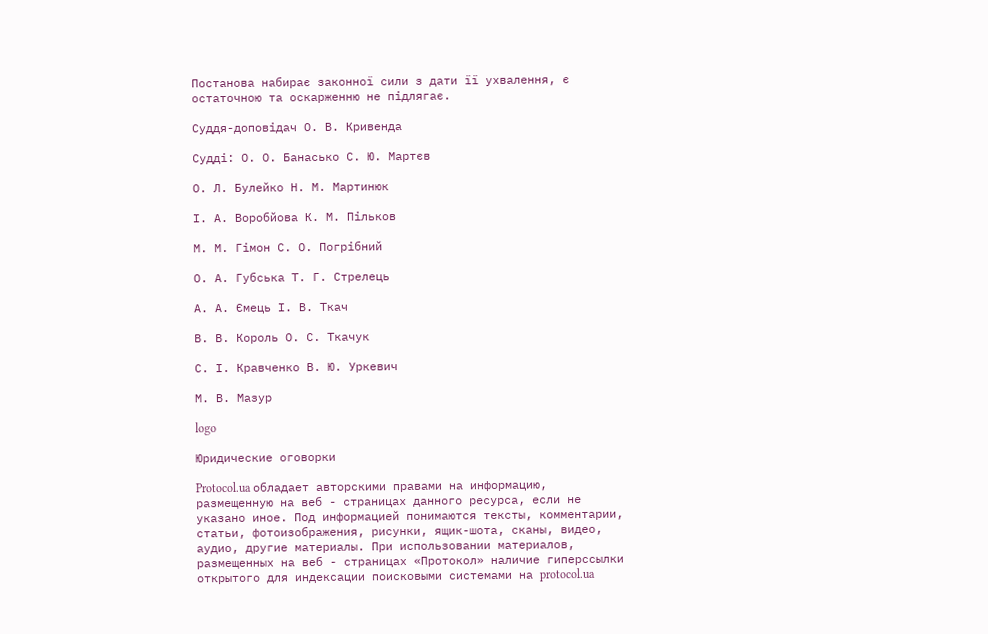Постанова набирає законної сили з дати її ухвалення, є остаточною та оскарженню не підлягає.

Суддя-доповідач О. В. Кривенда

Судді: О. О. Банасько С. Ю. Мартєв

О. Л. Булейко Н. М. Мартинюк

І. А. Воробйова К. М. Пільков

М. М. Гімон С. О. Погрібний

О. А. Губська Т. Г. Стрелець

А. А. Ємець І. В. Ткач

В. В. Король О. С. Ткачук

С. І. Кравченко В. Ю. Уркевич

М. В. Мазур

logo

Юридические оговорки

Protocol.ua обладает авторскими правами на информацию, размещенную на веб - страницах данного ресурса, если не указано иное. Под информацией понимаются тексты, комментарии, статьи, фотоизображения, рисунки, ящик-шота, сканы, видео, аудио, другие материалы. При использовании материалов, размещенных на веб - страницах «Протокол» наличие гиперссылки открытого для индексации поисковыми системами на protocol.ua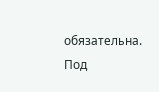обязательна. Под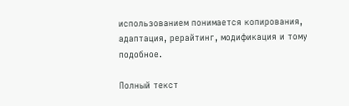использованием понимается копирования, адаптация, рерайтинг, модификация и тому подобное.

Полный текст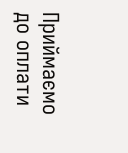Приймаємо до оплати